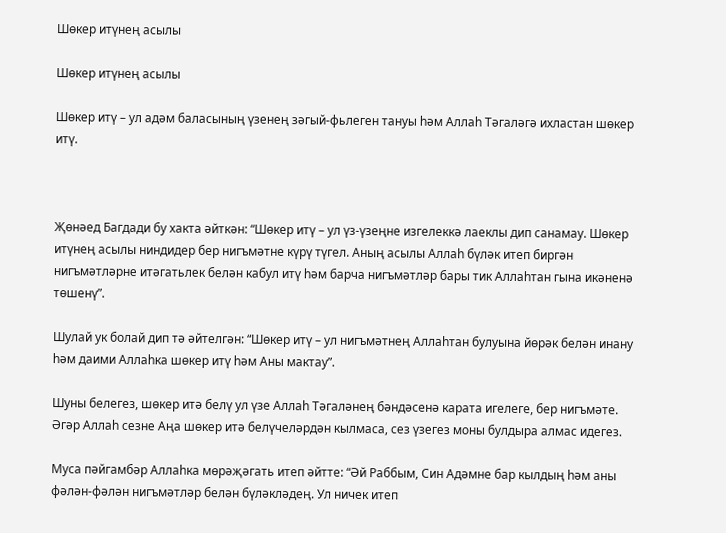Шөкер итүнең асылы

Шөкер итүнең асылы

Шөкер итү – ул адәм баласының үзенең зәгый-фьлеген тануы һәм Аллаһ Тәгаләгә ихластан шөкер итү.



Җөнәед Багдади бу хакта әйткән: “Шөкер итү – ул үз-үзеңне изгелеккә лаеклы дип санамау. Шөкер итүнең асылы ниндидер бер нигъмәтне күрү түгел. Аның асылы Аллаһ бүләк итеп биргән нигъмәтләрне итәгатьлек белән кабул итү һәм барча нигъмәтләр бары тик Аллаһтан гына икәненә төшенү”.

Шулай ук болай дип тә әйтелгән: “Шөкер итү – ул нигъмәтнең Аллаһтан булуына йөрәк белән инану һәм даими Аллаһка шөкер итү һәм Аны мактау”.

Шуны белегез, шөкер итә белү ул үзе Аллаһ Тәгаләнең бәндәсенә карата игелеге, бер нигъмәте. Әгәр Аллаһ сезне Аңа шөкер итә белүчеләрдән кылмаса, сез үзегез моны булдыра алмас идегез.

Муса пәйгамбәр Аллаһка мөрәҗәгать итеп әйтте: “Әй Раббым, Син Адәмне бар кылдың һәм аны фәлән-фәлән нигъмәтләр белән бүләкләдең. Ул ничек итеп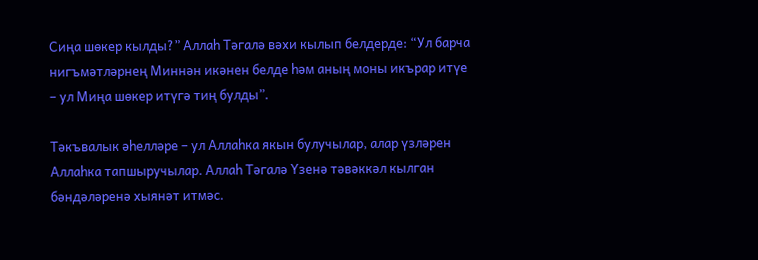Сиңа шөкер кылды?” Аллаһ Тәгалә вәхи кылып белдерде: “Ул барча нигъмәтләрнең Миннән икәнен белде һәм аның моны икърар итүе – ул Миңа шөкер итүгә тиң булды”.

Тәкъвалык әһелләре – ул Аллаһка якын булучылар, алар үзләрен Аллаһка тапшыручылар. Аллаһ Тәгалә Үзенә тәвәккәл кылган бәндәләренә хыянәт итмәс.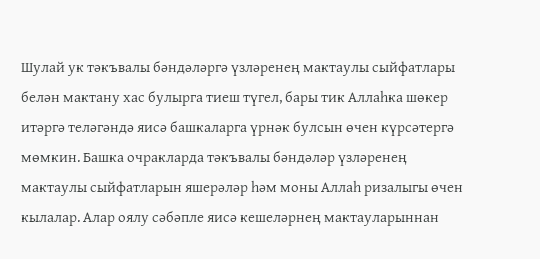Шулай ук тәкъвалы бәндәләргә үзләренең мактаулы сыйфатлары белән мактану хас булырга тиеш түгел, бары тик Аллаһка шөкер итәргә теләгәндә яисә башкаларга үрнәк булсын өчен күрсәтергә мөмкин. Башка очракларда тәкъвалы бәндәләр үзләренең мактаулы сыйфатларын яшерәләр һәм моны Аллаһ ризалыгы өчен кылалар. Алар оялу сәбәпле яисә кешеләрнең мактауларыннан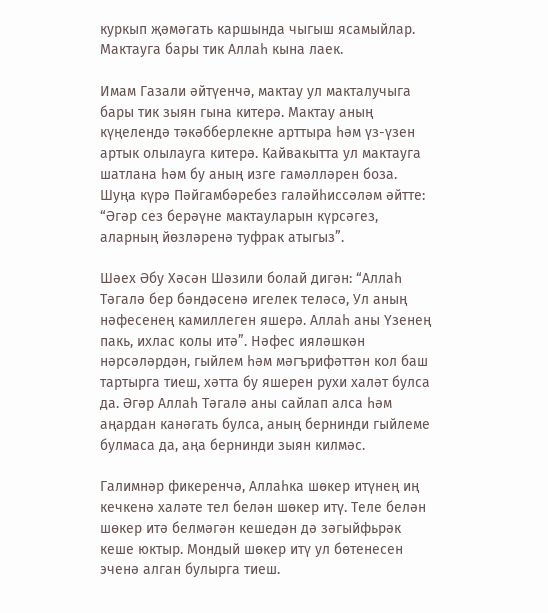куркып җәмәгать каршында чыгыш ясамыйлар. Мактауга бары тик Аллаһ кына лаек.

Имам Газали әйтүенчә, мактау ул макталучыга бары тик зыян гына китерә. Мактау аның күңелендә тәкәбберлекне арттыра һәм үз-үзен артык олылауга китерә. Кайвакытта ул мактауга шатлана һәм бу аның изге гамәлләрен боза. Шуңа күрә Пәйгамбәребез галәйһиссәләм әйтте: “Әгәр сез берәүне мактауларын күрсәгез, аларның йөзләренә туфрак атыгыз”.

Шәех Әбу Хәсән Шәзили болай дигән: “Аллаһ Тәгалә бер бәндәсенә игелек теләсә, Ул аның нәфесенең камиллеген яшерә. Аллаһ аны Үзенең пакь, ихлас колы итә”. Нәфес ияләшкән нәрсәләрдән, гыйлем һәм мәгърифәттән кол баш тартырга тиеш, хәтта бу яшерен рухи халәт булса да. Әгәр Аллаһ Тәгалә аны сайлап алса һәм аңардан канәгать булса, аның бернинди гыйлеме булмаса да, аңа бернинди зыян килмәс.

Галимнәр фикеренчә, Аллаһка шөкер итүнең иң кечкенә халәте тел белән шөкер итү. Теле белән шөкер итә белмәгән кешедән дә зәгыйфьрәк кеше юктыр. Мондый шөкер итү ул бөтенесен эченә алган булырга тиеш.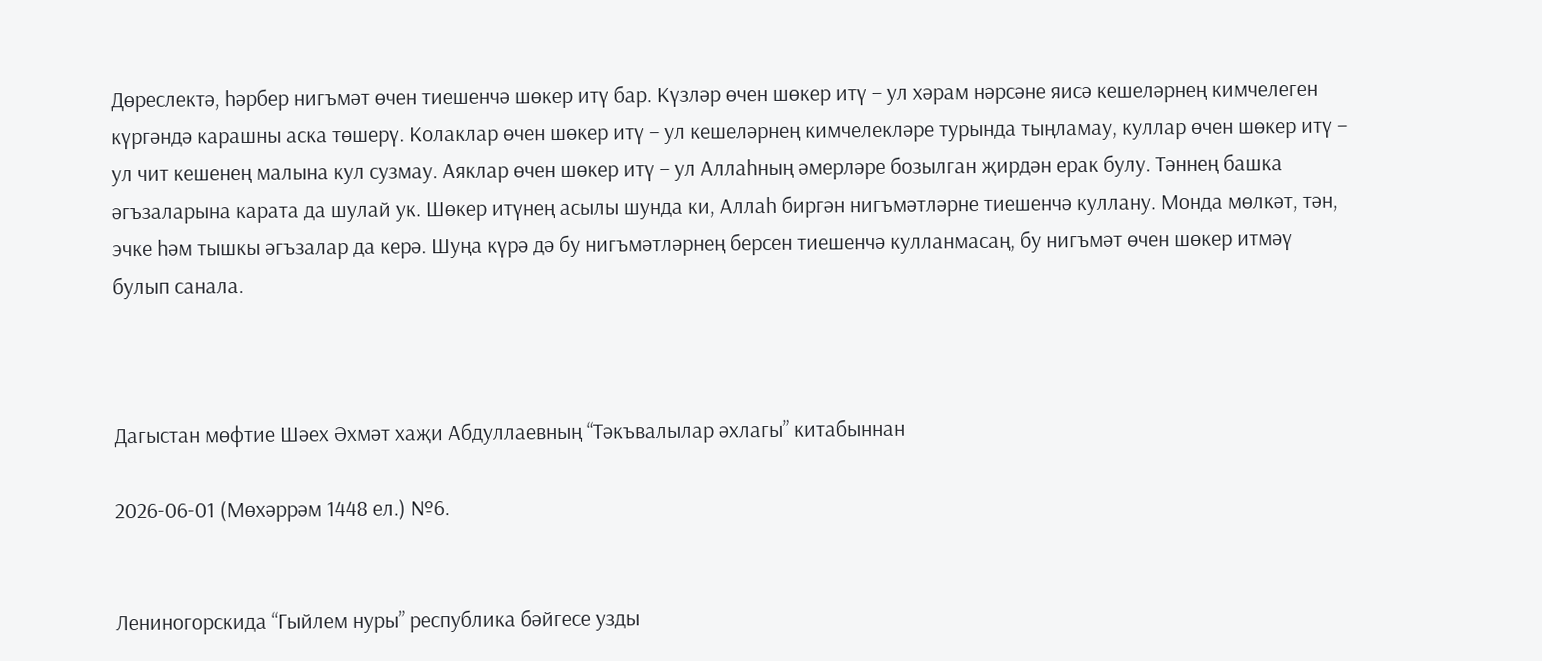Дөреслектә, һәрбер нигъмәт өчен тиешенчә шөкер итү бар. Күзләр өчен шөкер итү – ул хәрам нәрсәне яисә кешеләрнең кимчелеген күргәндә карашны аска төшерү. Колаклар өчен шөкер итү – ул кешеләрнең кимчелекләре турында тыңламау, куллар өчен шөкер итү – ул чит кешенең малына кул сузмау. Аяклар өчен шөкер итү – ул Аллаһның әмерләре бозылган җирдән ерак булу. Тәннең башка әгъзаларына карата да шулай ук. Шөкер итүнең асылы шунда ки, Аллаһ биргән нигъмәтләрне тиешенчә куллану. Монда мөлкәт, тән, эчке һәм тышкы әгъзалар да керә. Шуңа күрә дә бу нигъмәтләрнең берсен тиешенчә кулланмасаң, бу нигъмәт өчен шөкер итмәү булып санала.



Дагыстан мөфтие Шәех Әхмәт хаҗи Абдуллаевның “Тәкъвалылар әхлагы” китабыннан

2026-06-01 (Мөхәррәм 1448 ел.) №6.


Лениногорскида “Гыйлем нуры” республика бәйгесе узды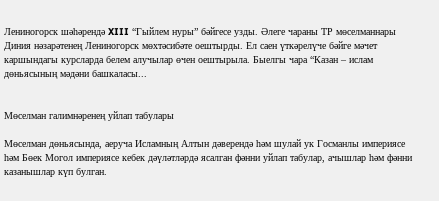Лениногорск шәһәрендә XIII “Гыйлем нуры” бәйгесе узды. Әлеге чараны ТР мөселманнары Диния нәзарәтенең Лениногорск мөхтәсибәте оештырды. Ел саен үткәрелүче бәйге мәчет каршындагы курсларда белем алучылар өчен оештырыла. Быелгы чара “Казан – ислам дөньясының мәдәни башкаласы...


Мөселман галимнәренең уйлап табулары

Мөселман дөньясында, аеруча Исламның Алтын дәверендә һәм шулай ук Госманлы империясе һәм Бөек Могол империясе кебек дәүләтләрдә ясалган фәнни уйлап табулар, ачышлар һәм фәнни казанышлар күп булган.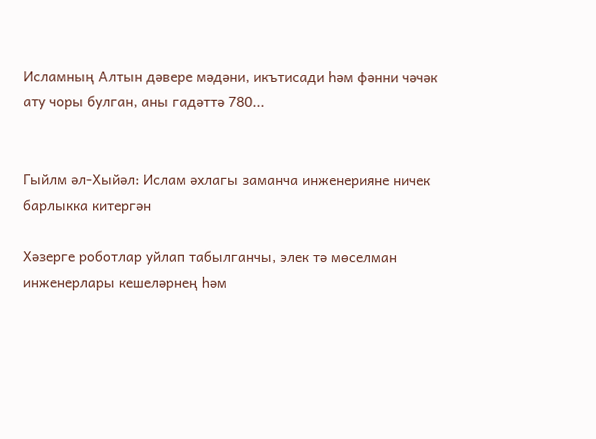Исламның Алтын дәвере мәдәни, икътисади һәм фәнни чәчәк ату чоры булган, аны гадәттә 780...


Гыйлм әл-Хыйәл: Ислам әхлагы заманча инженерияне ничек барлыкка китергән

Хәзерге роботлар уйлап табылганчы, элек тә мөселман инженерлары кешеләрнең һәм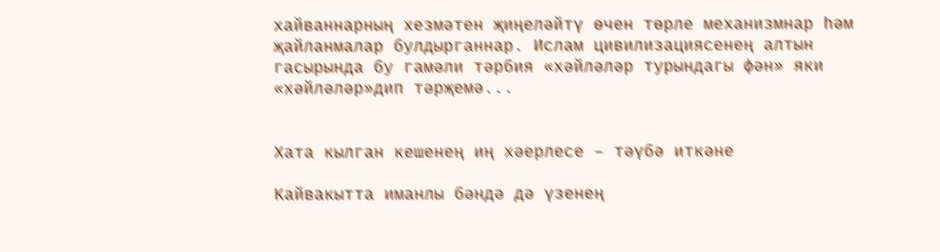хайваннарның хезмәтен җиңеләйтү өчен төрле механизмнар һәм җайланмалар булдырганнар. Ислам цивилизациясенең алтын гасырында бу гамәли тәрбия «хәйләләр турындагы фән» яки «хәйләләр»дип тәрҗемә...


Хата кылган кешенең иң хәерлесе – тәүбә иткәне

Кайвакытта иманлы бәндә дә үзенең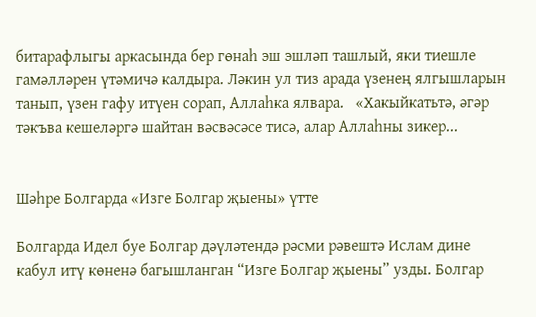битарафлыгы аркасында бер гөнаһ эш эшләп ташлый, яки тиешле гамәлләрен үтәмичә калдыра. Ләкин ул тиз арада үзенең ялгышларын танып, үзен гафу итүен сорап, Аллаһка ялвара.   «Хакыйкатьтә, әгәр тәкъва кешеләргә шайтан вәсвәсәсе тисә, алар Аллаһны зикер...


Шәһре Болгарда «Изге Болгар җыены» үтте

Болгарда Идел буе Болгар дәүләтендә рәсми рәвештә Ислам дине кабул итү көненә багышланган “Изге Болгар җыены” узды. Болгар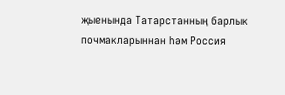җыенында Татарстанның барлык почмакларыннан һәм Россия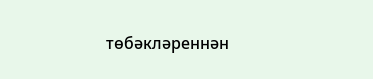төбәкләреннән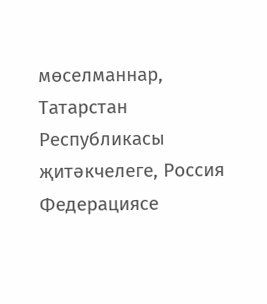мөселманнар, Татарстан Республикасы җитәкчелеге, Россия Федерациясе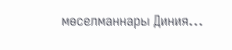мөселманнары Диния...